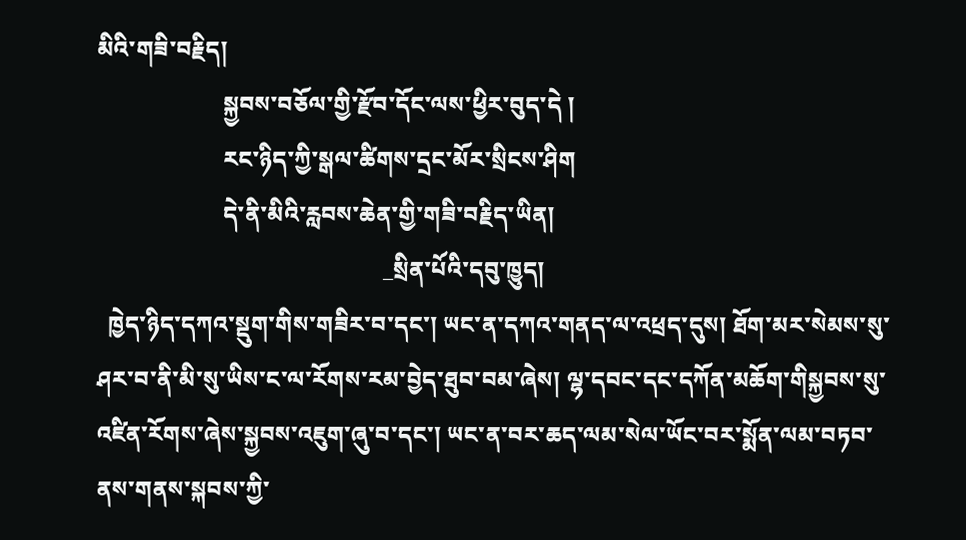མིའི་གཟི་བརྗིད།
                      སྐྱབས་བཅོལ་གྱི་རྫོབ་དོང་ལས་ཕྱིར་བུད་དེ །
                      རང་ཉིད་ཀྱི་སྒལ་ཚིགས་དྲང་མོར་སྲིངས་ཤིག
                      དེ་ནི་མིའི་རླབས་ཆེན་གྱི་གཟི་བརྗིད་ཡིན།
                                                  _སྲིན་པོའི་དབུ་ཁྱུད།
  ཁྱེད་ཉིད་དཀའ་སྡུག་གིས་གཟིར་བ་དང་། ཡང་ན་དཀའ་གནད་ལ་འཕྲད་དུས། ཐོག་མར་སེམས་སུ་ཤར་བ་ནི་མི་སུ་ཡིས་ང་ལ་རོགས་རམ་བྱེད་ཐུབ་བམ་ཞེས། ལྷ་དབང་དང་དཀོན་མཆོག་གིསྐྱབས་སུ་འཛིན་རོགས་ཞེས་སྐྱབས་འཇུག་ཞུ་བ་དང་། ཡང་ན་བར་ཆད་ལམ་སེལ་ཡོང་བར་སྨོན་ལམ་བཏབ་ནས་གནས་སྐབས་ཀྱི་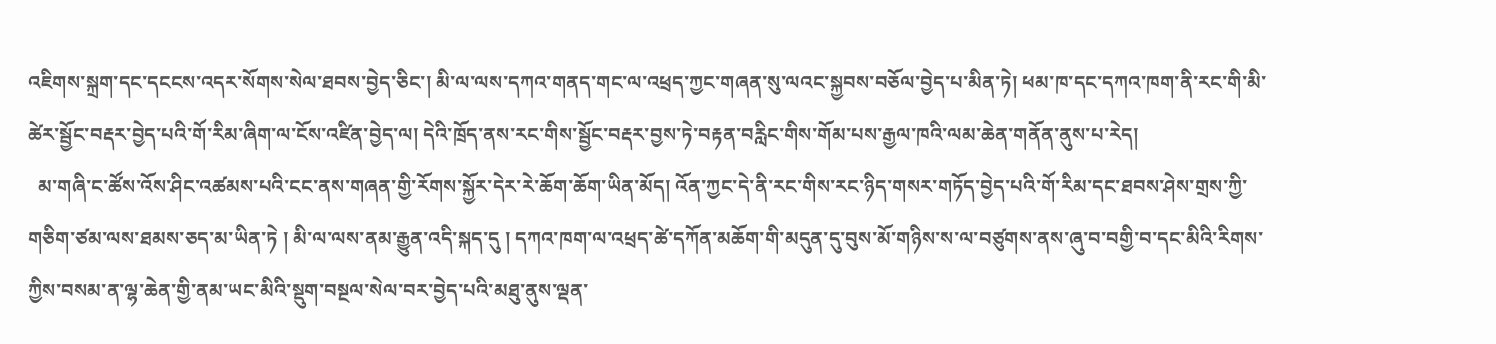འཇིགས་སྐྲག་དང་དངངས་འདར་སོགས་སེལ་ཐབས་བྱེད་ཅིང་། མི་ལ་ལས་དཀའ་གནད་གང་ལ་འཕྲད་ཀྱང་གཞན་སུ་ལའང་སྐྱབས་བཅོལ་བྱེད་པ་མིན་ཏེ། ཕམ་ཁ་དང་དཀའ་ཁག་ནི་རང་གི་མི་ཚེར་སྦྱོང་བརྡར་བྱེད་པའི་གོ་རིམ་ཞིག་ལ་ངོས་འཛིན་བྱེད་ལ། དེའི་ཁྲོད་ནས་རང་གིས་སྦྱོང་བརྡར་བྱས་ཏེ་བརྟན་བརླིང་གིས་གོམ་པས་རྒྱལ་ཁའི་ལམ་ཆེན་གནོན་ནུས་པ་རེད།
  མ་གཞི་ང་ཚོས་འོས་ཤིང་འཚམས་པའི་ངང་ནས་གཞན་གྱི་རོགས་སྐྱོར་དེར་རེ་ཆོག་ཆོག་ཡིན་མོད། འོན་ཀྱང་དེ་ནི་རང་གིས་རང་ཉིད་གསར་གཏོད་བྱེད་པའི་གོ་རིམ་དང་ཐབས་ཤེས་གྲས་ཀྱི་གཅིག་ཙམ་ལས་ཐམས་ཅད་མ་ཡིན་ཏེ ། མི་ལ་ལས་ནམ་རྒྱུན་འདི་སྐད་དུ ། དཀའ་ཁག་ལ་འཕྲད་ཚེ་དཀོན་མཆོག་གི་མདུན་དུ་བུས་མོ་གཉིས་ས་ལ་བཙུགས་ནས་ཞུ་བ་བགྱི་བ་དང་མིའི་རིགས་ཀྱིས་བསམ་ན་ལྷ་ཆེན་གྱི་ནམ་ཡང་མིའི་སྡུག་བསྔལ་སེལ་བར་བྱེད་པའི་མཐུ་ནུས་ལྡན་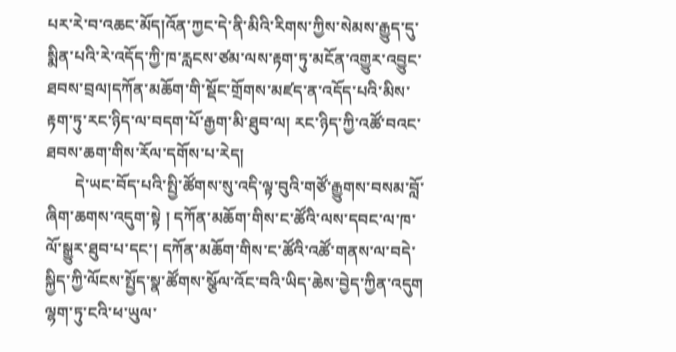པར་རེ་བ་འཆང་མོད།འོན་ཀྱང་དེ་ནི་མིའི་རིགས་ཀྱིས་སེམས་རྒྱུད་དུ་སྨིན་པའི་རེ་འདོད་ཀྱི་ཁ་རླངས་ཙམ་ལས་རྟག་ཏུ་མངོན་འགྱུར་འབྱུང་ཐབས་བྲལ།དཀོན་མཆོག་གི་སྡོང་གྲོགས་མཛད་ན་འདོད་པའི་མིས་རྟག་ཏུ་རང་ཉིད་ལ་བདག་པོ་རྒྱག་མི་ཐུབ་ལ། རང་ཉིད་ཀྱི་འཚོ་བའང་ཐབས་ཆག་གིས་རོལ་དགོས་པ་རེད།
       དེ་ཡང་བོད་པའི་སྤྱི་ཚོགས་སུ་འདི་ལྟ་བུའི་གཙོ་རྒྱུགས་བསམ་བློ་ཞིག་ཆགས་འདུག་སྟེ ། དཀོན་མཆོག་གིས་ང་ཚོའི་ལས་དབང་ལ་ཁ་ལོ་སྒྱུར་ཐུབ་པ་དང་། དཀོན་མཆོག་གིས་ང་ཚོའི་འཚོ་གནས་ལ་བདེ་སྐྱིད་ཀྱི་ལོངས་སྤྱོད་སྣ་ཚོགས་སྩོལ་འོང་བའི་ཡིད་ཆེས་བྱེད་ཀྱིན་འདུག ལྷག་ཏུ་ངའི་ཕ་ཡུལ་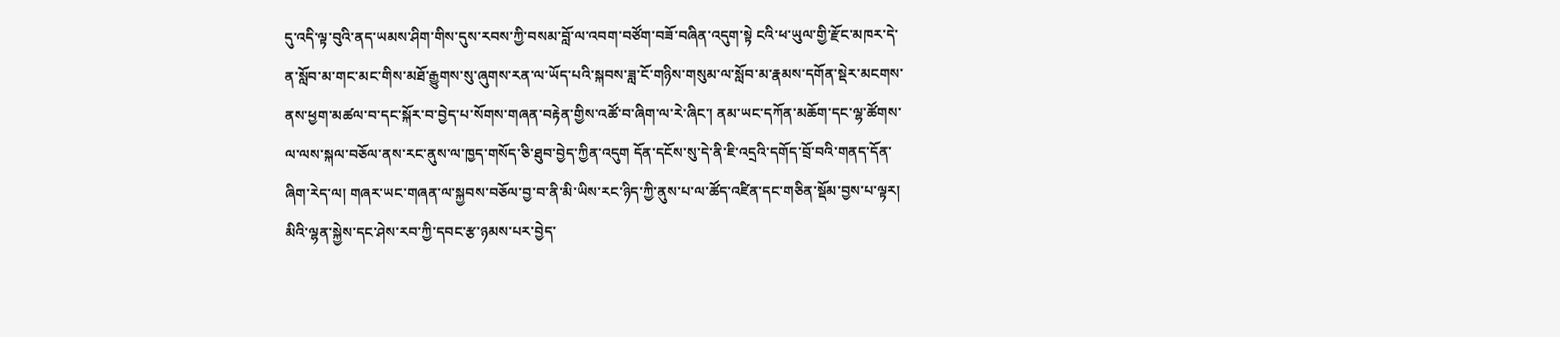དུ་འདི་ལྟ་བུའི་ནད་ཡམས་ཤིག་གིས་དུས་རབས་ཀྱི་བསམ་བློ་ལ་འབག་བཙོག་བཟོ་བཞིན་འདུག་སྟེ ངའི་ཕ་ཡུལ་གྱི་རྫོང་མཁར་དེ་ན་སློབ་མ་གང་མང་གིས་མཐོ་རྒྱུགས་སུ་ཞུགས་རན་ལ་ཡོད་པའི་སྐབས་ཟླ་ངོ་གཉིས་གསུམ་ལ་སློབ་མ་རྣམས་དགོན་སྡེར་མངགས་ནས་ཕྱག་མཚལ་བ་དང་སྐོར་བ་བྱེད་པ་སོགས་གཞན་བརྟེན་གྱིས་འཚོ་བ་ཞིག་ལ་རེ་ཞིང་། ནམ་ཡང་དཀོན་མཆོག་དང་ལྷ་ཚོགས་ལ་ལས་སྐལ་བཅོལ་ནས་རང་ནུས་ལ་ཁྱད་གསོད་ཅི་ཐུབ་བྱེད་ཀྱིན་འདུག དོན་དངོས་སུ་དེ་ནི་ཇི་འདྲའི་དགོད་བྲོ་བའི་གནད་དོན་ཞིག་རེད་ལ། གཞར་ཡང་གཞན་ལ་སྐྱབས་བཅོལ་བྱ་བ་ནི་མི་ཡིས་རང་ཉིད་ཀྱི་ནུས་པ་ལ་ཚོད་འཛིན་དང་གཅིན་སྡོམ་བྱས་པ་ལྟར། མིའི་ལྷན་སྐྱེས་དང་ཤེས་རབ་ཀྱི་དབང་རྩ་ཉམས་པར་བྱེད་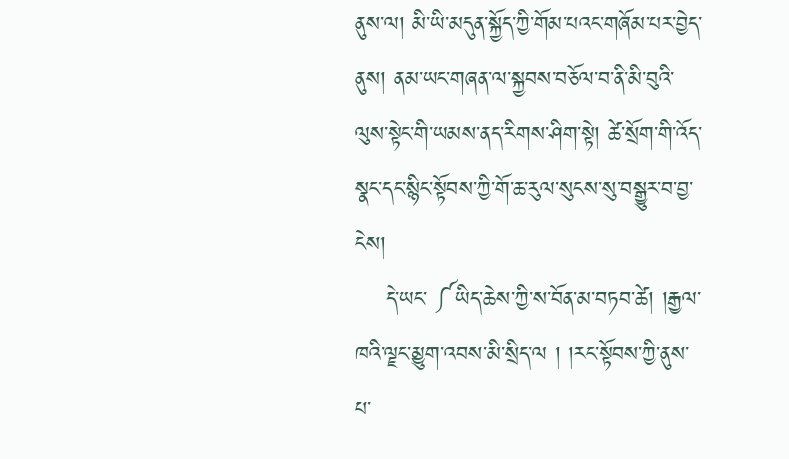ནུས་ལ། མི་ཡི་མདུན་སྐྱོད་ཀྱི་གོམ་པའང་གཞོམ་པར་བྱེད་ནུས། ནམ་ཡང་གཞན་ལ་སྐྱབས་བཅོལ་བ་ནི་མི་བུའི་ལུས་སྟེང་གི་ཡམས་ནད་རིགས་ཤིག་སྟེ། ཚེ་སྲོག་གི་འོད་སྣང་དང་སྙིང་སྟོབས་ཀྱི་གོ་ཆ་རུལ་སུངས་སུ་བསྒྱུར་བ་བྱ་ངེས།
    དེ་ཡང་ ༼ཡིད་ཆེས་ཀྱི་ས་བོན་མ་བཏབ་ཚེ། །རྒྱལ་ཁའི་ལྗང་མྱུག་འབས་མི་སྲིད་ལ ། །རང་སྟོབས་ཀྱི་ནུས་པ་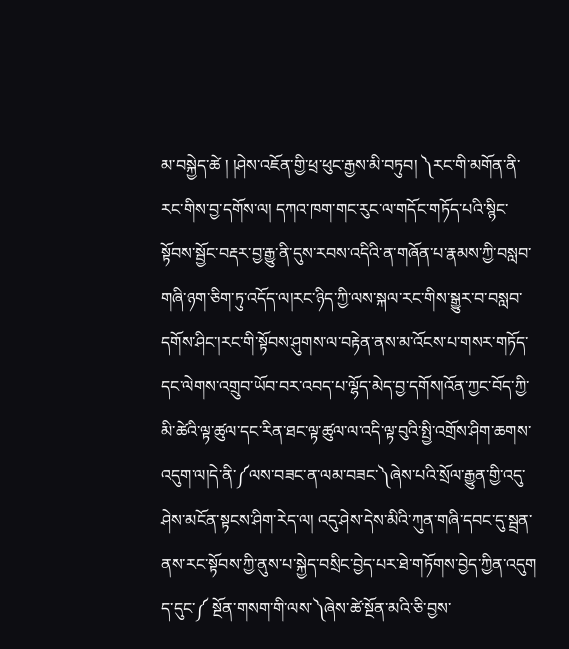མ་བསྐྱེད་ཚེ ། །ཤེས་འཇོན་གྱི་ཕྲ་ཕུང་རྒྱས་མི་བཏུབ། ༽རང་གི་མགོན་ནི་རང་གིས་བྱ་དགོས་ལ། དཀའ་ཁག་གང་རུང་ལ་གདོང་གཏོད་པའི་སྙིང་སྟོབས་སྦྱོང་བརྡར་བྱ་རྒྱུ་ནི་དུས་རབས་འདིའི་ན་གཞོན་པ་རྣམས་ཀྱི་བསླབ་གཞི་ཉག་ཅིག་ཏུ་འདོད་ལ།རང་ཉིད་ཀྱི་ལས་སྐལ་རང་གིས་སྒྱུར་བ་བསླབ་དགོས་ཤིང་།རང་གི་སྟོབས་ཤུགས་ལ་བརྟེན་ནས་མ་འོངས་པ་གསར་གཏོད་དང་ལེགས་འགྲུབ་ཡོབ་བར་འབད་པ་ལྷོད་མེད་བྱ་དགོས།འོན་ཀྱང་བོད་ཀྱི་མི་ཚེའི་ལྟ་ཚུལ་དང་རིན་ཐང་ལྟ་ཚུལ་ལ་འདི་ལྟ་བུའི་སྤྱི་འགྲོས་ཤིག་ཆགས་འདུག་ལ།དེ་ནི་༼ལས་བཟང་ན་ལམ་བཟང་༽ཞེས་པའི་སྲོལ་རྒྱུན་གྱི་འདུ་ཤེས་མངོན་སྟངས་ཤིག་རེད་ལ། འདུ་ཤེས་དེས་མིའི་ཀུན་གཞི་དབང་དུ་སྦྲན་ནས་རང་སྟོབས་ཀྱི་ནུས་པ་སྐྱེད་བསྲིང་བྱེད་པར་ཐེ་གཏོགས་བྱེད་ཀྱིན་འདུག ད་དུང་༼ སྔོན་གསག་གི་ལས་༽ཞེས་ཚེ་སྔོན་མའི་ཅི་བྱས་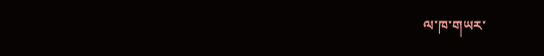ལ་ཁ་གཡར་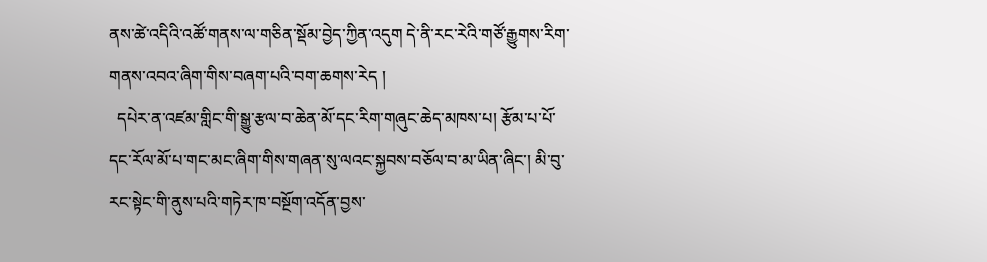ནས་ཚེ་འདིའི་འཚོ་གནས་ལ་གཅིན་སྡོམ་བྱེད་ཀྱིན་འདུག དེ་ནི་རང་རེའི་གཙོ་རྒྱུགས་རིག་གནས་འབའ་ཞིག་གིས་བཞག་པའི་བག་ཆགས་རེད །
  དཔེར་ན་འཛམ་གླིང་གི་སྒྱུ་རྩལ་བ་ཆེན་མོ་དང་རིག་གཞུང་ཆེད་མཁས་པ། རྩོམ་པ་པོ་དང་རོལ་མོ་པ་གང་མང་ཞིག་གིས་གཞན་སུ་ལའང་སྐྱབས་བཅོལ་བ་མ་ཡིན་ཞིང་། མི་བུ་རང་སྟེང་གི་ནུས་པའི་གཏེར་ཁ་བསྔོག་འདོན་བྱས་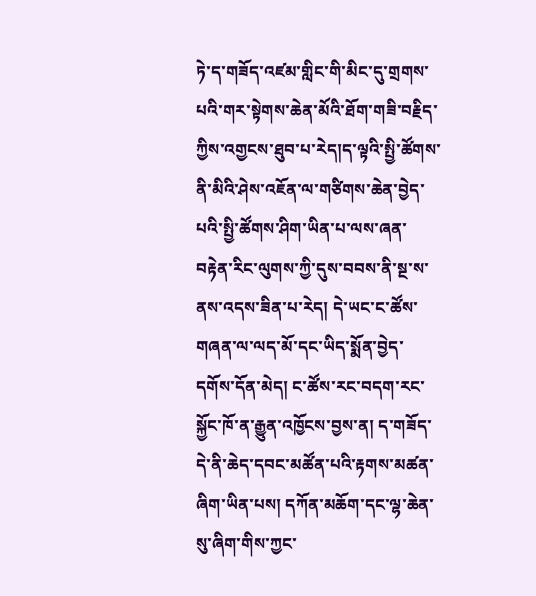ཏེ་ད་གཟོད་འཛམ་གླིང་གི་མིང་དུ་གྲགས་པའི་གར་སྟེགས་ཆེན་མོའི་ཐོག་གཟི་བརྗིད་ཀྱིས་འགྱངས་ཐུབ་པ་རེད།ད་ལྟའི་སྤྱི་ཚོགས་ནི་མིའི་ཤེས་འཇོན་ལ་གཙིགས་ཆེན་བྱེད་པའི་སྤྱི་ཚོགས་ཤིག་ཡིན་པ་ལས་ཞན་བརྟེན་རིང་ལུགས་ཀྱི་དུས་བབས་ནི་སྔ་ས་ནས་འདས་ཟིན་པ་རེད། དེ་ཡང་ང་ཚོས་གཞན་ལ་ལད་མོ་དང་ཡིད་སྨོན་བྱེད་དགོས་དོན་མེད། ང་ཚོས་རང་བདག་རང་སྐྱོང་ཁོ་ན་རྒྱུན་འཁྱོངས་བྱས་ན། ད་གཟོད་དེ་ནི་ཆེད་དབང་མཚོན་པའི་རྟགས་མཚན་ཞིག་ཡིན་པས། དཀོན་མཆོག་དང་ལྷ་ཆེན་སུ་ཞིག་གིས་ཀྱང་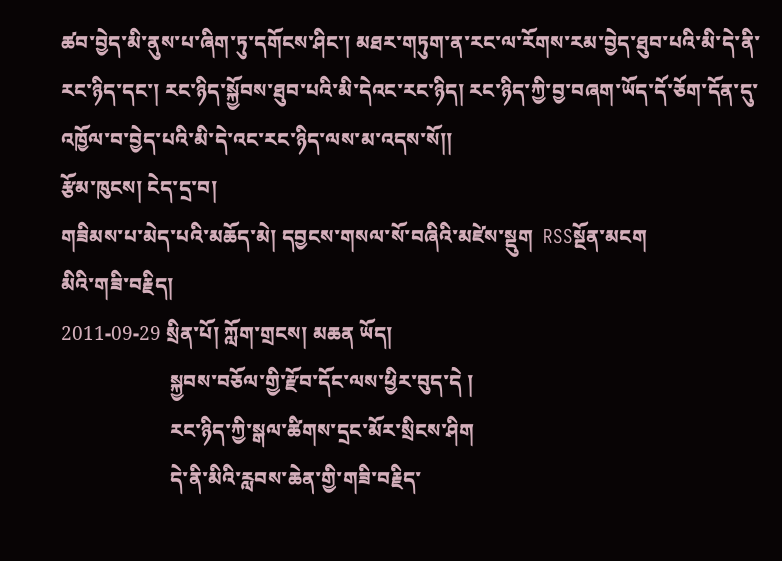ཚབ་བྱེད་མི་ནུས་པ་ཞིག་ཏུ་དགོངས་ཤིང་། མཐར་གཏུག་ན་རང་ལ་རོགས་རམ་བྱེད་ཐུབ་པའི་མི་དེ་ནི་རང་ཉིད་དང་། རང་ཉིད་སྐྱོབས་ཐུབ་པའི་མི་དེའང་རང་ཉིད། རང་ཉིད་ཀྱི་བྱ་བཞག་ཡོད་དོ་ཅོག་དོན་དུ་འཁྱོལ་བ་བྱེད་པའི་མི་དེ་འང་རང་ཉིད་ལས་མ་འདས་སོ།།
རྩོམ་ཁུངས། ངེད་དྲ་བ།
གཟིམས་པ་མེད་པའི་མཆོད་མེ། དབྱངས་གསལ་སོ་བཞིའི་མཛེས་སྡུག  RSSསྔོན་མངག
མིའི་གཟི་བརྗིད།
2011-09-29 སྲིན་པོ། ཀློག་གྲངས། མཆན ཡོད།
                      སྐྱབས་བཅོལ་གྱི་རྫོབ་དོང་ལས་ཕྱིར་བུད་དེ །
                      རང་ཉིད་ཀྱི་སྒལ་ཚིགས་དྲང་མོར་སྲིངས་ཤིག
                      དེ་ནི་མིའི་རླབས་ཆེན་གྱི་གཟི་བརྗིད་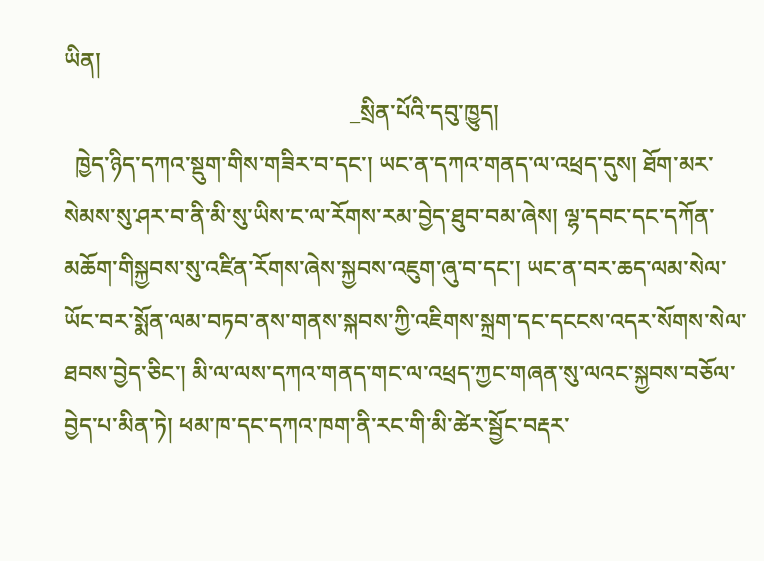ཡིན།
                                                  _སྲིན་པོའི་དབུ་ཁྱུད།
  ཁྱེད་ཉིད་དཀའ་སྡུག་གིས་གཟིར་བ་དང་། ཡང་ན་དཀའ་གནད་ལ་འཕྲད་དུས། ཐོག་མར་སེམས་སུ་ཤར་བ་ནི་མི་སུ་ཡིས་ང་ལ་རོགས་རམ་བྱེད་ཐུབ་བམ་ཞེས། ལྷ་དབང་དང་དཀོན་མཆོག་གིསྐྱབས་སུ་འཛིན་རོགས་ཞེས་སྐྱབས་འཇུག་ཞུ་བ་དང་། ཡང་ན་བར་ཆད་ལམ་སེལ་ཡོང་བར་སྨོན་ལམ་བཏབ་ནས་གནས་སྐབས་ཀྱི་འཇིགས་སྐྲག་དང་དངངས་འདར་སོགས་སེལ་ཐབས་བྱེད་ཅིང་། མི་ལ་ལས་དཀའ་གནད་གང་ལ་འཕྲད་ཀྱང་གཞན་སུ་ལའང་སྐྱབས་བཅོལ་བྱེད་པ་མིན་ཏེ། ཕམ་ཁ་དང་དཀའ་ཁག་ནི་རང་གི་མི་ཚེར་སྦྱོང་བརྡར་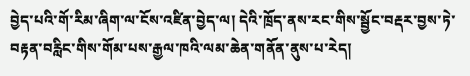བྱེད་པའི་གོ་རིམ་ཞིག་ལ་ངོས་འཛིན་བྱེད་ལ། དེའི་ཁྲོད་ནས་རང་གིས་སྦྱོང་བརྡར་བྱས་ཏེ་བརྟན་བརླིང་གིས་གོམ་པས་རྒྱལ་ཁའི་ལམ་ཆེན་གནོན་ནུས་པ་རེད།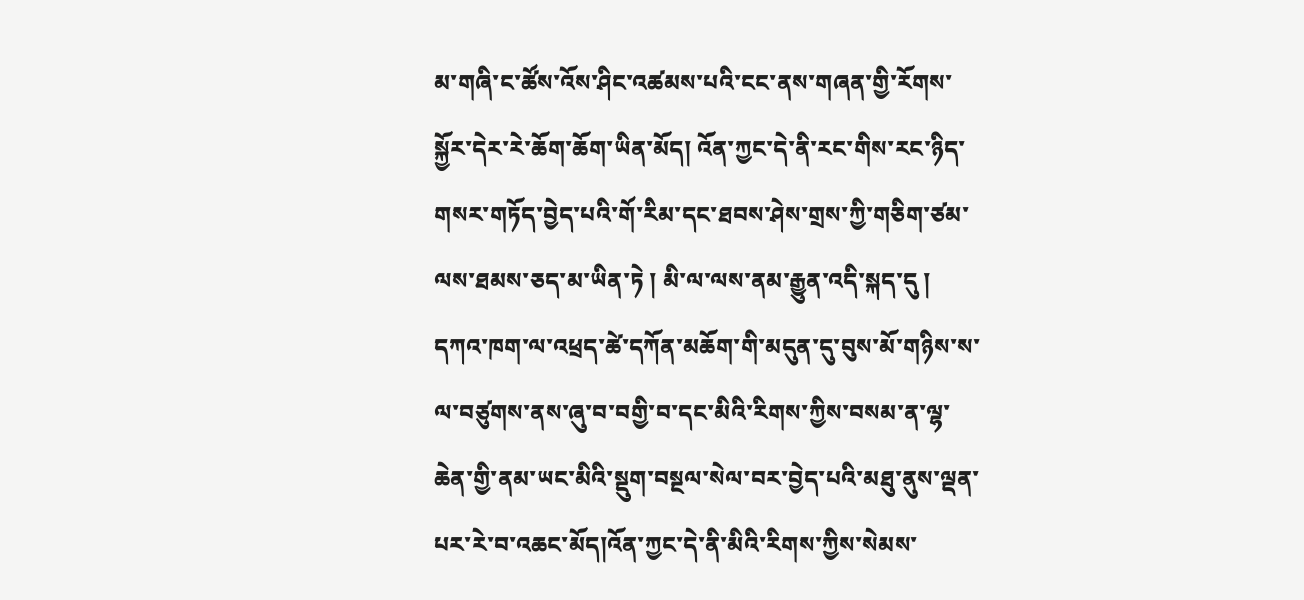མ་གཞི་ང་ཚོས་འོས་ཤིང་འཚམས་པའི་ངང་ནས་གཞན་གྱི་རོགས་སྐྱོར་དེར་རེ་ཆོག་ཆོག་ཡིན་མོད། འོན་ཀྱང་དེ་ནི་རང་གིས་རང་ཉིད་གསར་གཏོད་བྱེད་པའི་གོ་རིམ་དང་ཐབས་ཤེས་གྲས་ཀྱི་གཅིག་ཙམ་ལས་ཐམས་ཅད་མ་ཡིན་ཏེ ། མི་ལ་ལས་ནམ་རྒྱུན་འདི་སྐད་དུ ། དཀའ་ཁག་ལ་འཕྲད་ཚེ་དཀོན་མཆོག་གི་མདུན་དུ་བུས་མོ་གཉིས་ས་ལ་བཙུགས་ནས་ཞུ་བ་བགྱི་བ་དང་མིའི་རིགས་ཀྱིས་བསམ་ན་ལྷ་ཆེན་གྱི་ནམ་ཡང་མིའི་སྡུག་བསྔལ་སེལ་བར་བྱེད་པའི་མཐུ་ནུས་ལྡན་པར་རེ་བ་འཆང་མོད།འོན་ཀྱང་དེ་ནི་མིའི་རིགས་ཀྱིས་སེམས་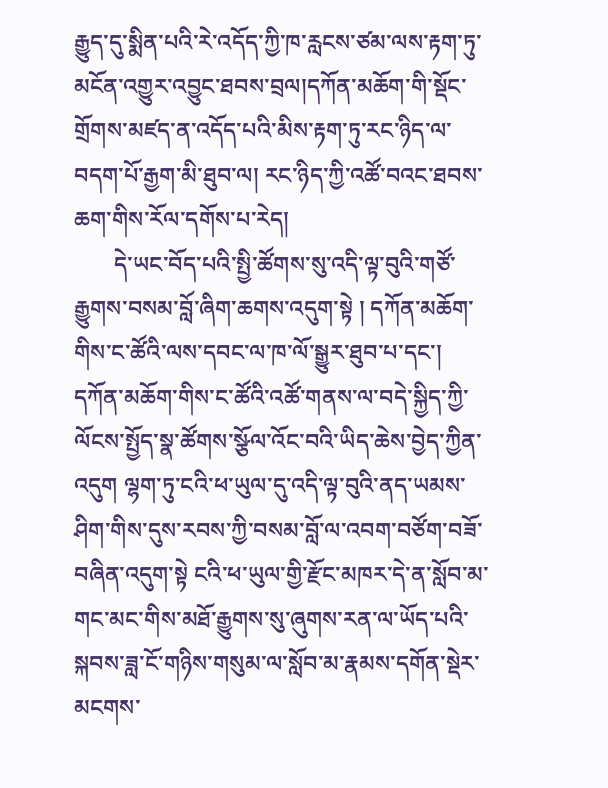རྒྱུད་དུ་སྨིན་པའི་རེ་འདོད་ཀྱི་ཁ་རླངས་ཙམ་ལས་རྟག་ཏུ་མངོན་འགྱུར་འབྱུང་ཐབས་བྲལ།དཀོན་མཆོག་གི་སྡོང་གྲོགས་མཛད་ན་འདོད་པའི་མིས་རྟག་ཏུ་རང་ཉིད་ལ་བདག་པོ་རྒྱག་མི་ཐུབ་ལ། རང་ཉིད་ཀྱི་འཚོ་བའང་ཐབས་ཆག་གིས་རོལ་དགོས་པ་རེད།
       དེ་ཡང་བོད་པའི་སྤྱི་ཚོགས་སུ་འདི་ལྟ་བུའི་གཙོ་རྒྱུགས་བསམ་བློ་ཞིག་ཆགས་འདུག་སྟེ ། དཀོན་མཆོག་གིས་ང་ཚོའི་ལས་དབང་ལ་ཁ་ལོ་སྒྱུར་ཐུབ་པ་དང་། དཀོན་མཆོག་གིས་ང་ཚོའི་འཚོ་གནས་ལ་བདེ་སྐྱིད་ཀྱི་ལོངས་སྤྱོད་སྣ་ཚོགས་སྩོལ་འོང་བའི་ཡིད་ཆེས་བྱེད་ཀྱིན་འདུག ལྷག་ཏུ་ངའི་ཕ་ཡུལ་དུ་འདི་ལྟ་བུའི་ནད་ཡམས་ཤིག་གིས་དུས་རབས་ཀྱི་བསམ་བློ་ལ་འབག་བཙོག་བཟོ་བཞིན་འདུག་སྟེ ངའི་ཕ་ཡུལ་གྱི་རྫོང་མཁར་དེ་ན་སློབ་མ་གང་མང་གིས་མཐོ་རྒྱུགས་སུ་ཞུགས་རན་ལ་ཡོད་པའི་སྐབས་ཟླ་ངོ་གཉིས་གསུམ་ལ་སློབ་མ་རྣམས་དགོན་སྡེར་མངགས་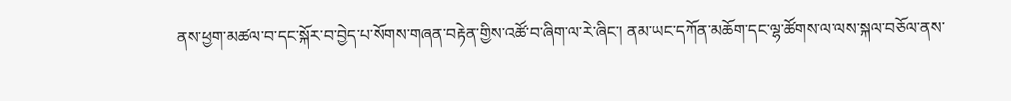ནས་ཕྱག་མཚལ་བ་དང་སྐོར་བ་བྱེད་པ་སོགས་གཞན་བརྟེན་གྱིས་འཚོ་བ་ཞིག་ལ་རེ་ཞིང་། ནམ་ཡང་དཀོན་མཆོག་དང་ལྷ་ཚོགས་ལ་ལས་སྐལ་བཅོལ་ནས་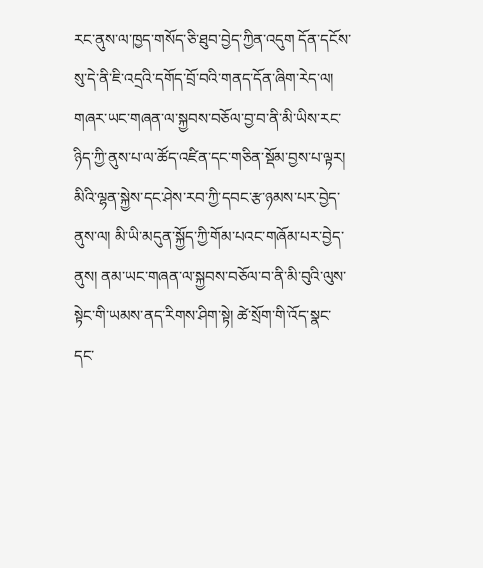རང་ནུས་ལ་ཁྱད་གསོད་ཅི་ཐུབ་བྱེད་ཀྱིན་འདུག དོན་དངོས་སུ་དེ་ནི་ཇི་འདྲའི་དགོད་བྲོ་བའི་གནད་དོན་ཞིག་རེད་ལ། གཞར་ཡང་གཞན་ལ་སྐྱབས་བཅོལ་བྱ་བ་ནི་མི་ཡིས་རང་ཉིད་ཀྱི་ནུས་པ་ལ་ཚོད་འཛིན་དང་གཅིན་སྡོམ་བྱས་པ་ལྟར། མིའི་ལྷན་སྐྱེས་དང་ཤེས་རབ་ཀྱི་དབང་རྩ་ཉམས་པར་བྱེད་ནུས་ལ། མི་ཡི་མདུན་སྐྱོད་ཀྱི་གོམ་པའང་གཞོམ་པར་བྱེད་ནུས། ནམ་ཡང་གཞན་ལ་སྐྱབས་བཅོལ་བ་ནི་མི་བུའི་ལུས་སྟེང་གི་ཡམས་ནད་རིགས་ཤིག་སྟེ། ཚེ་སྲོག་གི་འོད་སྣང་དང་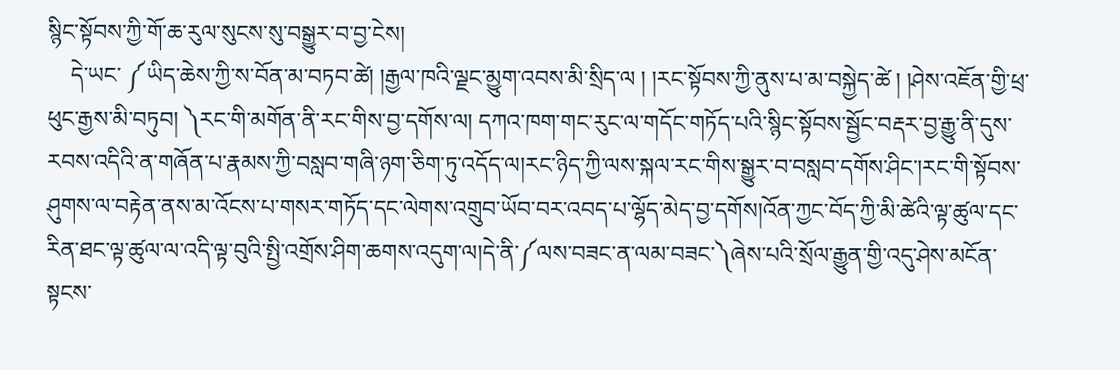སྙིང་སྟོབས་ཀྱི་གོ་ཆ་རུལ་སུངས་སུ་བསྒྱུར་བ་བྱ་ངེས།
    དེ་ཡང་ ༼ཡིད་ཆེས་ཀྱི་ས་བོན་མ་བཏབ་ཚེ། །རྒྱལ་ཁའི་ལྗང་མྱུག་འབས་མི་སྲིད་ལ ། །རང་སྟོབས་ཀྱི་ནུས་པ་མ་བསྐྱེད་ཚེ ། །ཤེས་འཇོན་གྱི་ཕྲ་ཕུང་རྒྱས་མི་བཏུབ། ༽རང་གི་མགོན་ནི་རང་གིས་བྱ་དགོས་ལ། དཀའ་ཁག་གང་རུང་ལ་གདོང་གཏོད་པའི་སྙིང་སྟོབས་སྦྱོང་བརྡར་བྱ་རྒྱུ་ནི་དུས་རབས་འདིའི་ན་གཞོན་པ་རྣམས་ཀྱི་བསླབ་གཞི་ཉག་ཅིག་ཏུ་འདོད་ལ།རང་ཉིད་ཀྱི་ལས་སྐལ་རང་གིས་སྒྱུར་བ་བསླབ་དགོས་ཤིང་།རང་གི་སྟོབས་ཤུགས་ལ་བརྟེན་ནས་མ་འོངས་པ་གསར་གཏོད་དང་ལེགས་འགྲུབ་ཡོབ་བར་འབད་པ་ལྷོད་མེད་བྱ་དགོས།འོན་ཀྱང་བོད་ཀྱི་མི་ཚེའི་ལྟ་ཚུལ་དང་རིན་ཐང་ལྟ་ཚུལ་ལ་འདི་ལྟ་བུའི་སྤྱི་འགྲོས་ཤིག་ཆགས་འདུག་ལ།དེ་ནི་༼ལས་བཟང་ན་ལམ་བཟང་༽ཞེས་པའི་སྲོལ་རྒྱུན་གྱི་འདུ་ཤེས་མངོན་སྟངས་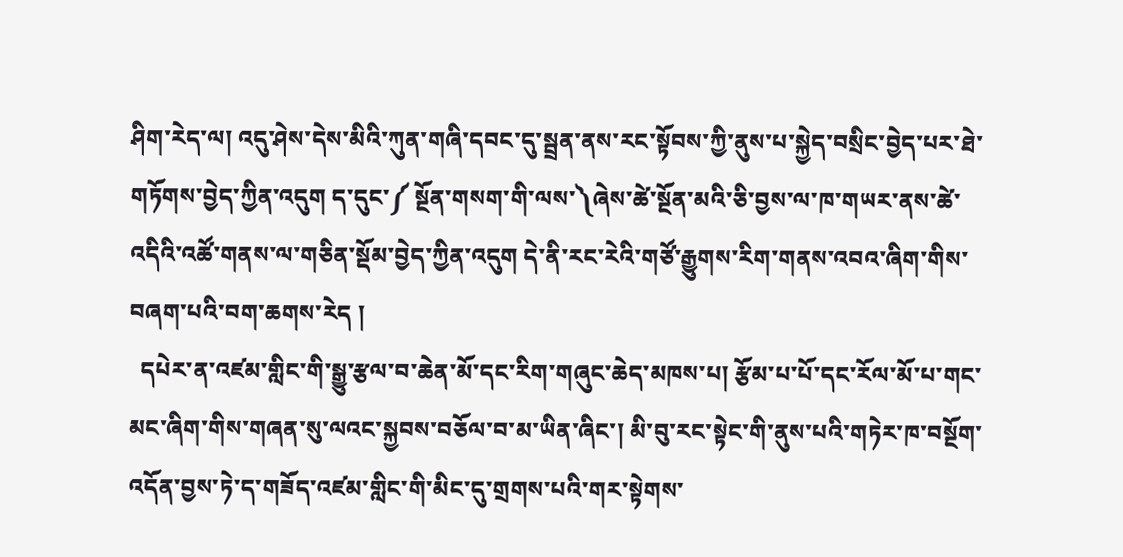ཤིག་རེད་ལ། འདུ་ཤེས་དེས་མིའི་ཀུན་གཞི་དབང་དུ་སྦྲན་ནས་རང་སྟོབས་ཀྱི་ནུས་པ་སྐྱེད་བསྲིང་བྱེད་པར་ཐེ་གཏོགས་བྱེད་ཀྱིན་འདུག ད་དུང་༼ སྔོན་གསག་གི་ལས་༽ཞེས་ཚེ་སྔོན་མའི་ཅི་བྱས་ལ་ཁ་གཡར་ནས་ཚེ་འདིའི་འཚོ་གནས་ལ་གཅིན་སྡོམ་བྱེད་ཀྱིན་འདུག དེ་ནི་རང་རེའི་གཙོ་རྒྱུགས་རིག་གནས་འབའ་ཞིག་གིས་བཞག་པའི་བག་ཆགས་རེད །
  དཔེར་ན་འཛམ་གླིང་གི་སྒྱུ་རྩལ་བ་ཆེན་མོ་དང་རིག་གཞུང་ཆེད་མཁས་པ། རྩོམ་པ་པོ་དང་རོལ་མོ་པ་གང་མང་ཞིག་གིས་གཞན་སུ་ལའང་སྐྱབས་བཅོལ་བ་མ་ཡིན་ཞིང་། མི་བུ་རང་སྟེང་གི་ནུས་པའི་གཏེར་ཁ་བསྔོག་འདོན་བྱས་ཏེ་ད་གཟོད་འཛམ་གླིང་གི་མིང་དུ་གྲགས་པའི་གར་སྟེགས་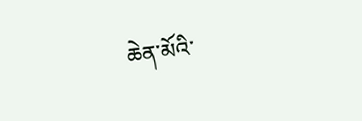ཆེན་མོའི་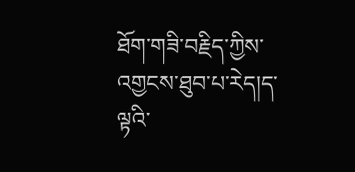ཐོག་གཟི་བརྗིད་ཀྱིས་འགྱངས་ཐུབ་པ་རེད།ད་ལྟའི་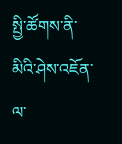སྤྱི་ཚོགས་ནི་མིའི་ཤེས་འཇོན་ལ་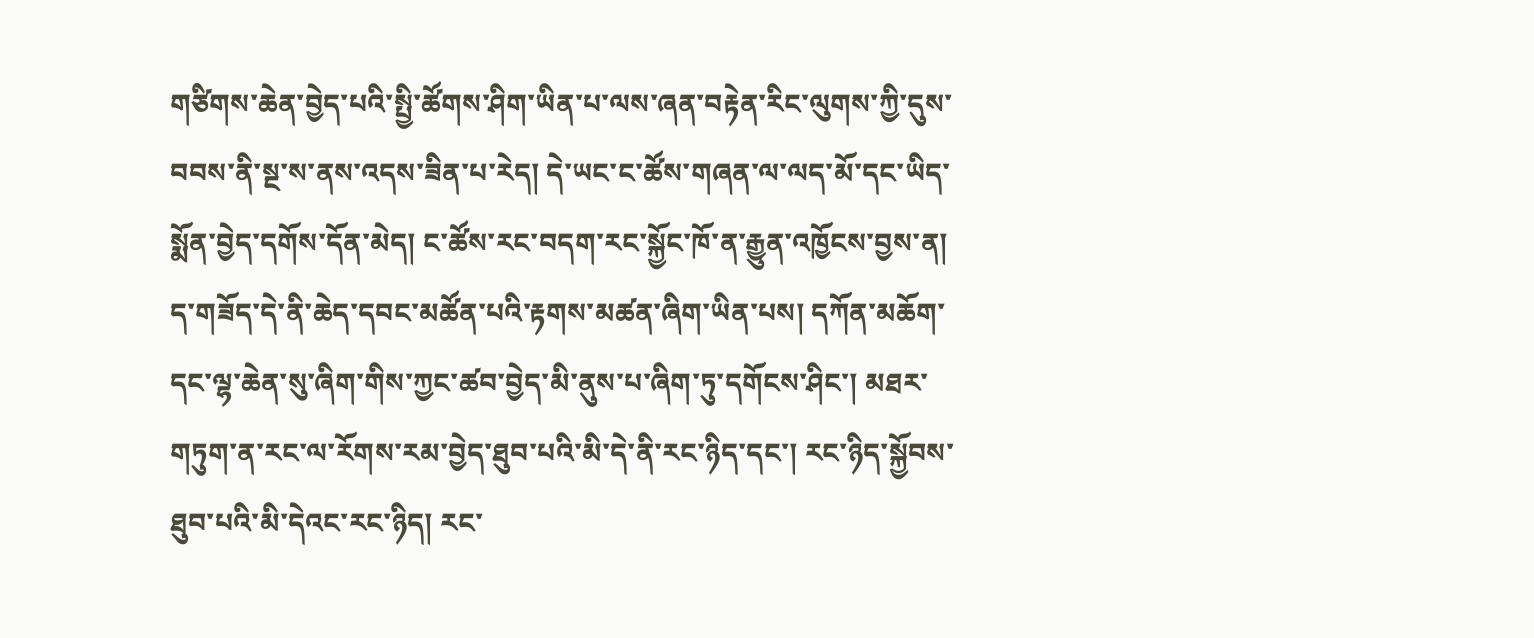གཙིགས་ཆེན་བྱེད་པའི་སྤྱི་ཚོགས་ཤིག་ཡིན་པ་ལས་ཞན་བརྟེན་རིང་ལུགས་ཀྱི་དུས་བབས་ནི་སྔ་ས་ནས་འདས་ཟིན་པ་རེད། དེ་ཡང་ང་ཚོས་གཞན་ལ་ལད་མོ་དང་ཡིད་སྨོན་བྱེད་དགོས་དོན་མེད། ང་ཚོས་རང་བདག་རང་སྐྱོང་ཁོ་ན་རྒྱུན་འཁྱོངས་བྱས་ན། ད་གཟོད་དེ་ནི་ཆེད་དབང་མཚོན་པའི་རྟགས་མཚན་ཞིག་ཡིན་པས། དཀོན་མཆོག་དང་ལྷ་ཆེན་སུ་ཞིག་གིས་ཀྱང་ཚབ་བྱེད་མི་ནུས་པ་ཞིག་ཏུ་དགོངས་ཤིང་། མཐར་གཏུག་ན་རང་ལ་རོགས་རམ་བྱེད་ཐུབ་པའི་མི་དེ་ནི་རང་ཉིད་དང་། རང་ཉིད་སྐྱོབས་ཐུབ་པའི་མི་དེའང་རང་ཉིད། རང་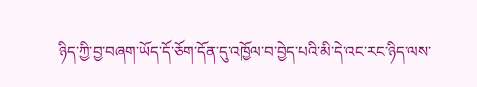ཉིད་ཀྱི་བྱ་བཞག་ཡོད་དོ་ཅོག་དོན་དུ་འཁྱོལ་བ་བྱེད་པའི་མི་དེ་འང་རང་ཉིད་ལས་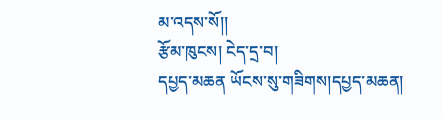མ་འདས་སོ།།
རྩོམ་ཁུངས། ངེད་དྲ་བ།
དཔྱད་མཆན ཡོངས་སུ་གཟིགས།དཔྱད་མཆན།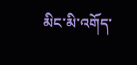མིང་མི་འགོད་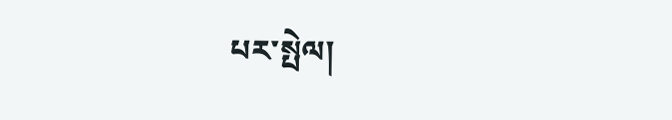པར་སྤེལ།